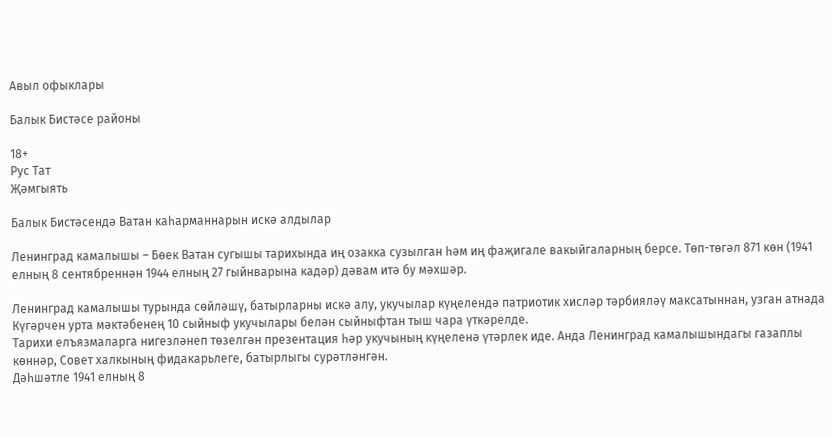Авыл офыклары

Балык Бистәсе районы

18+
Рус Тат
Җәмгыять

Балык Бистәсендә Ватан каһарманнарын искә алдылар

Ленинград камалышы – Бөек Ватан сугышы тарихында иң озакка сузылган һәм иң фаҗигале вакыйгаларның берсе. Төп-төгәл 871 көн (1941 елның 8 сентябреннән 1944 елның 27 гыйнварына кадәр) дәвам итә бу мәхшәр.

Ленинград камалышы турында сөйләшү, батырларны искә алу, укучылар күңелендә патриотик хисләр тәрбияләү максатыннан, узган атнада Күгәрчен урта мәктәбенең 10 сыйныф укучылары белән сыйныфтан тыш чара үткәрелде.
Тарихи елъязмаларга нигезләнеп төзелгән презентация һәр укучының күңеленә үтәрлек иде. Анда Ленинград камалышындагы газаплы көннәр, Совет халкының фидакарьлеге, батырлыгы сурәтләнгән.
Дәһшәтле 1941 елның 8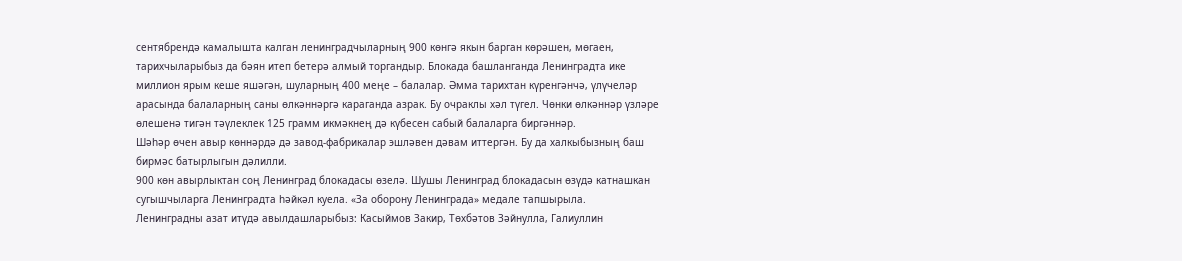сентябрендә камалышта калган ленинградчыларның 900 көнгә якын барган көрәшен, мөгаен, тарихчыларыбыз да бәян итеп бетерә алмый торгандыр. Блокада башланганда Ленинградта ике миллион ярым кеше яшәгән, шуларның 400 меңе – балалар. Әмма тарихтан күренгәнчә, үлүчеләр арасында балаларның саны өлкәннәргә караганда азрак. Бу очраклы хәл түгел. Чөнки өлкәннәр үзләре өлешенә тигән тәүлеклек 125 грамм икмәкнең дә күбесен сабый балаларга биргәннәр.
Шәһәр өчен авыр көннәрдә дә завод-фабрикалар эшләвен дәвам иттергән. Бу да халкыбызның баш бирмәс батырлыгын дәлилли.
900 көн авырлыктан соң Ленинград блокадасы өзелә. Шушы Ленинград блокадасын өзүдә катнашкан сугышчыларга Ленинградта һәйкәл куела. «За оборону Ленинграда» медале тапшырыла.
Ленинградны азат итүдә авылдашларыбыз: Касыймов Закир, Төхбәтов Зәйнулла, Галиуллин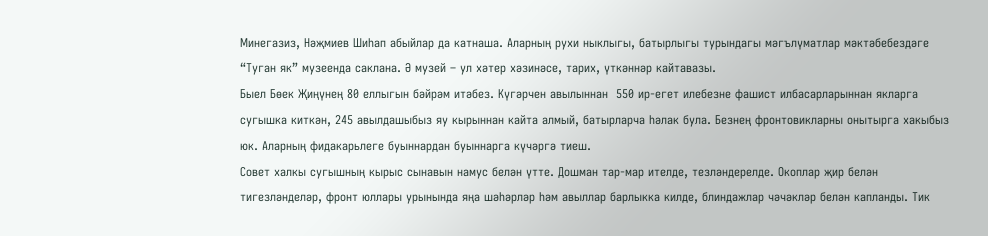Минегазиз, Нәҗмиев Шиһап абыйлар да катнаша. Аларның рухи ныклыгы, батырлыгы турындагы мәгълүматлар мәктәбебездәге “Туган як” музеенда саклана. Ә музей – ул хәтер хәзинәсе, тарих, үткәннәр кайтавазы.
Быел Бөек Җиңүнең 80 еллыгын бәйрәм итәбез. Күгәрчен авылыннан  550 ир-егет илебезне фашист илбасарларыннан якларга сугышка киткән, 245 авылдашыбыз яу кырыннан кайта алмый, батырларча һәлак була. Безнең фронтовикларны онытырга хакыбыз юк. Аларның фидакарьлеге буыннардан буыннарга күчәргә тиеш.
Совет халкы сугышның кырыс сынавын намус белән үтте. Дошман тар-мар ителде, тезләндерелде. Окоплар җир белән тигезләнделәр, фронт юллары урынында яңа шәһәрләр һәм авыллар барлыкка килде, блиндажлар чәчәкләр белән капланды. Тик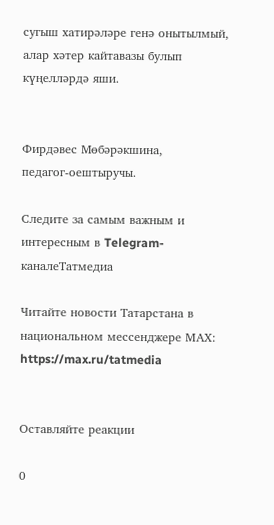сугыш хатирәләре генә онытылмый, алар хәтер кайтавазы булып күңелләрдә яши.


Фирдәвес Мөбәрәкшина,
педагог-оештыручы.

Следите за самым важным и интересным в Telegram-каналеТатмедиа

Читайте новости Татарстана в национальном мессенджере MАХ: https://max.ru/tatmedia


Оставляйте реакции

0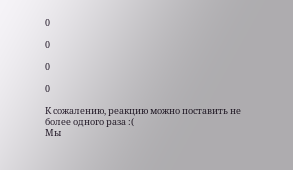0

0

0

0

К сожалению, реакцию можно поставить не более одного раза :(
Мы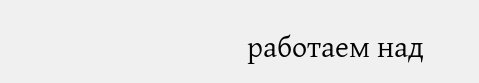работаем над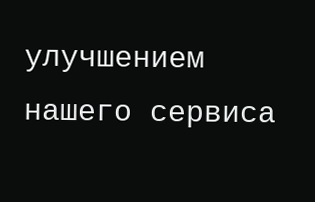улучшением нашего сервиса